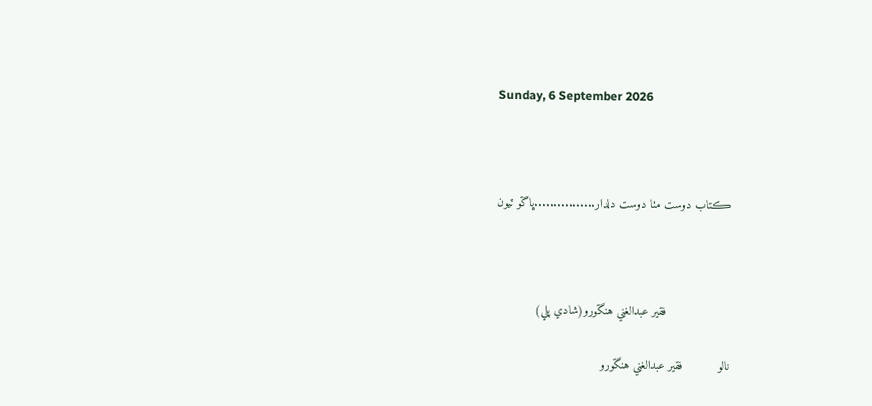Sunday, 6 September 2026



ڪتاب دوست مٺا دوست دلدار................ڀاڱو ٽيون



                  فقير عبدالغني هنڱورو(شادي پلي)

نالو          فقير عبدالغني هنڱورو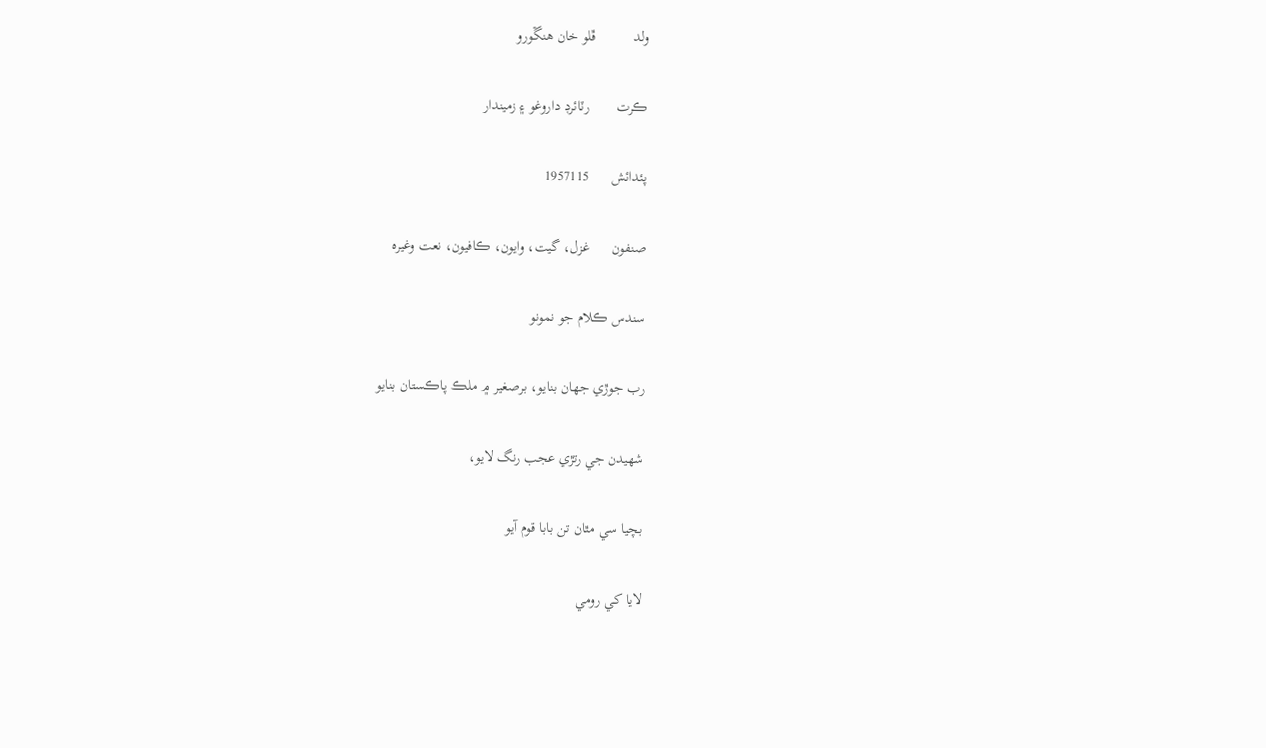ولد          ڦلو خان هنڱورو

ڪرت       رٽائرڊ داروغو ۽ زميندار

پئدائش      1957115

صنفون      غزل، گيت، وايون، ڪافيون، نعت وغيره

سندس ڪلام جو نمونو

رب جوڙي جهان بنايو، برصغير ۾ ملڪ پاڪستان بنايو

شهيدن جي رتڙي عجب رنگ لايو،

بچيا سي مٿان تن بابا قوم آيو

لايا کي رومي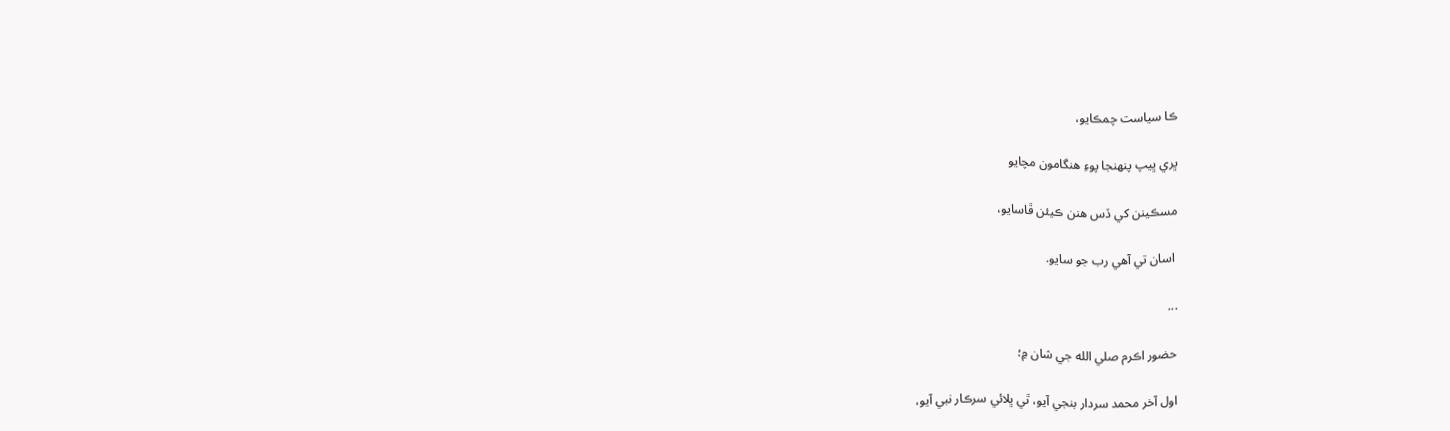ڪا سياست چمڪايو،

ڀري ڀيپ پنهنجا پوءِ هنگامون مچايو

مسڪينن کي ڏس هنن ڪيئن ڦاسايو،

 اسان تي آهي رب جو سايو.

...

حضور اڪرم صلي الله جي شان ۾؛

اول آخر محمد سردار بنجي آيو، ٿي ڀلائي سرڪار نبي آيو،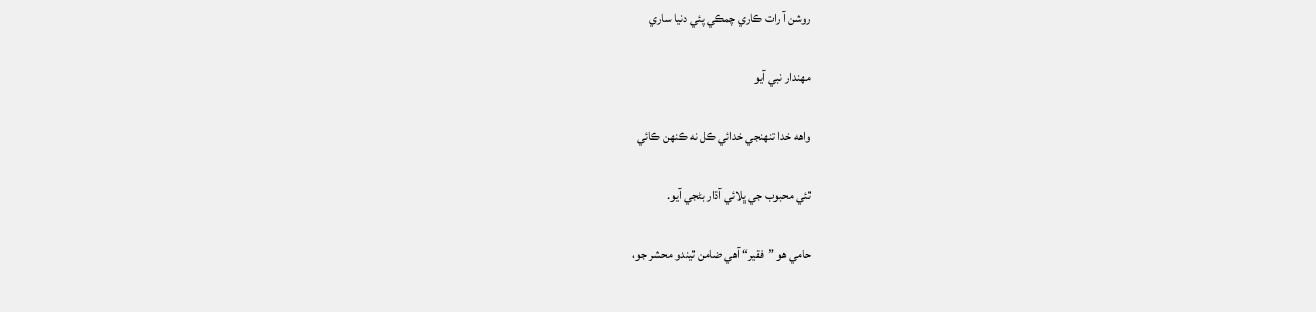روشن آ رات ڪاري چمڪي پئي دنيا ساري

مهندار نبي آيو

واهه خدا تنهنجي خدائي ڪل نه ڪنهن ڪائي

ٿئي محبوب جي ڀلائي آڌار بڻجي آيو.

حامي هو ”فقير“ آهي ضامن ٿيندو محشر جو،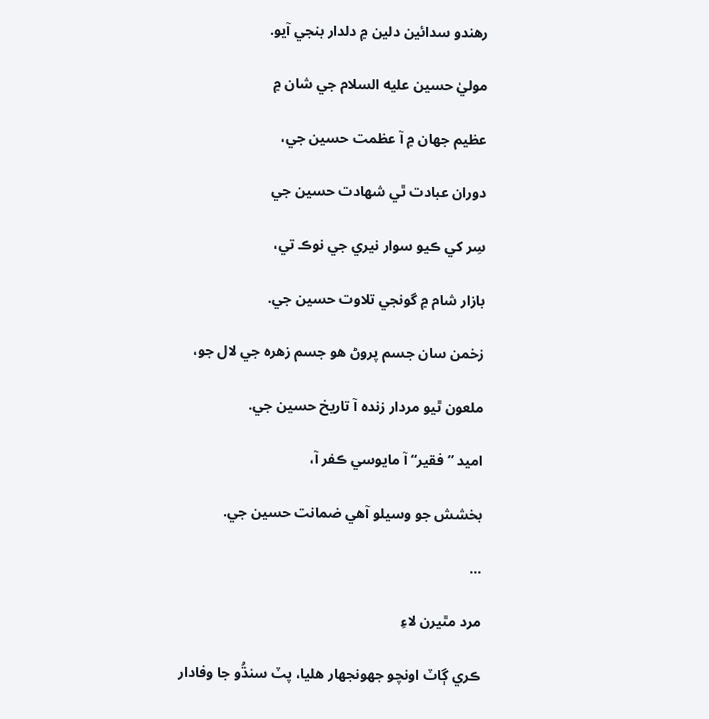رهندو سدائين دلين ۾ دلدار بنجي آيو.

موليٰ حسين عليه السلام جي شان ۾

عظيم جهان ۾ آ عظمت حسين جي،

دوران عبادت ٿي شهادت حسين جي

سِر کي ڪيو سوار نيري جي نوڪ تي،

بازار شام ۾ گونجي تلاوت حسين جي.

زخمن سان جسم پروڻ هو جسم زهره جي لال جو،

ملعون ٿيو مردار زنده آ تاريخ حسين جي.

اميد ”فقير“ آ مايوسي ڪفر آ،

بخشش جو وسيلو آهي ضمانت حسين جي.

...

مرد مٿيرن لاءِ

ڪري ڳاٽ اونچو جهونجهار هليا، پٽ سنڌُو جا وفادار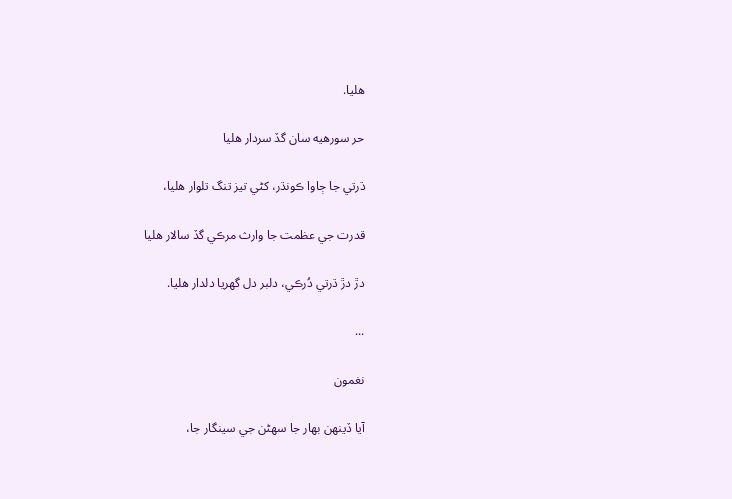هليا.

حر سورهيه سان گڏ سردار هليا

ڌرتي جا ڄاوا ڪونڌر، کڻي تيز تنگ تلوار هليا،

قدرت جي عظمت جا وارث مرڪي گڏ سالار هليا

دڙ دڙ ڌرتي دُرڪي، دلبر دل گهريا دلدار هليا.

...

نغمون

آيا ڏينهن بهار جا سهڻن جي سينگار جا،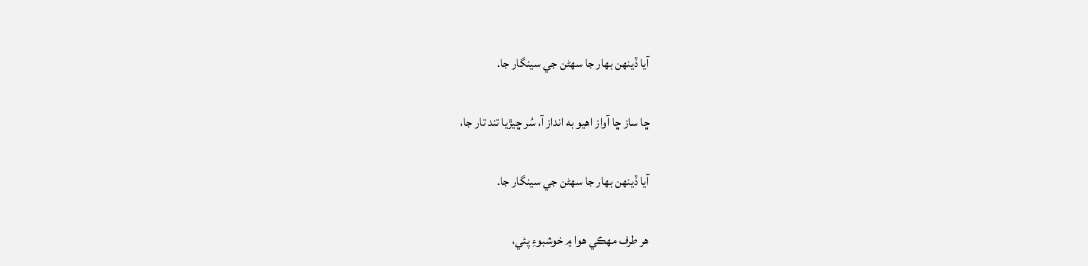آيا ڏينهن بهار جا سهڻن جي سينگار جا.

ڇا ساز ڇا آواز اهيو به انداز آ، سُر ڇيڙيا تند تار جا،

آيا ڏينهن بهار جا سهڻن جي سينگار جا.

هر طرف مهڪي هوا ۾ خوشبوءِ پئي،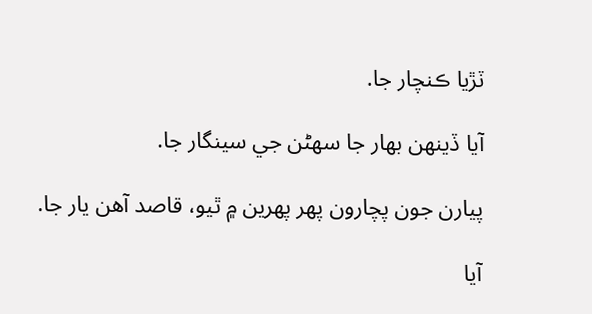ٽڙيا ڪنچار جا.

آيا ڏينهن بهار جا سهڻن جي سينگار جا.

پيارن جون پچارون پهر پهرين ۾ ٿيو، قاصد آهن يار جا.

آيا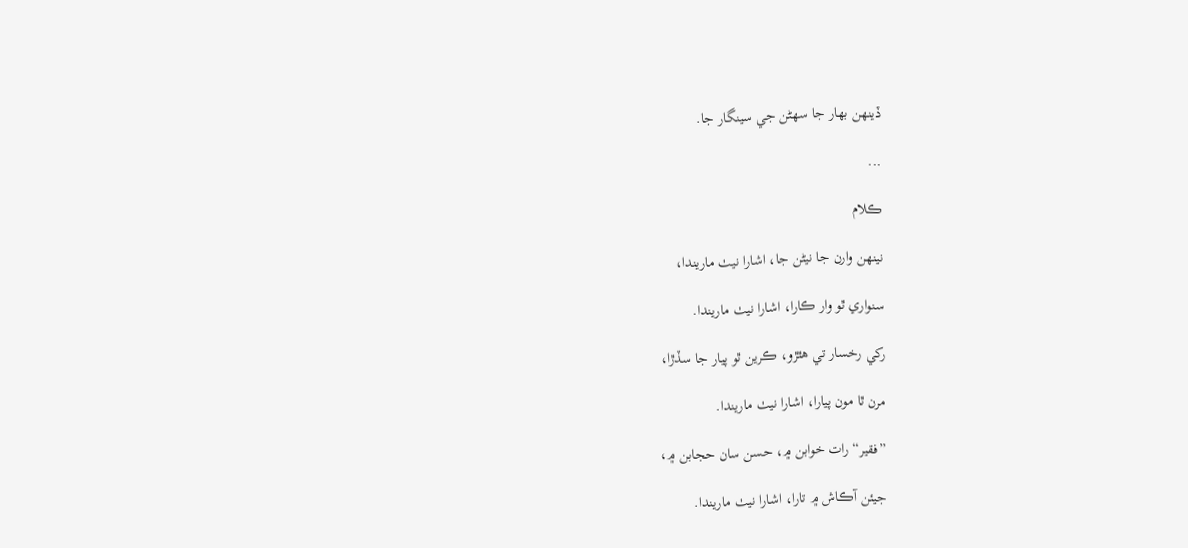ڏينهن بهار جا سهڻن جي سينگار جا.

...

ڪلام

نينهن وارن جا نيڻن جا، اشارا نيٺ ماريندا،

سنواري ٿو وار ڪارا، اشارا نيٺ ماريندا.

رکي رخسار تي هٿڙو، ڪرين ٿو پيار جا سڏڙا،

مرن ٿا مون پيارا، اشارا نيٺ ماريندا.

”فقير“ رات خوابن ۾، حسن سان حجابن ۾،

جيئن آڪاش ۾ تارا، اشارا نيٺ ماريندا.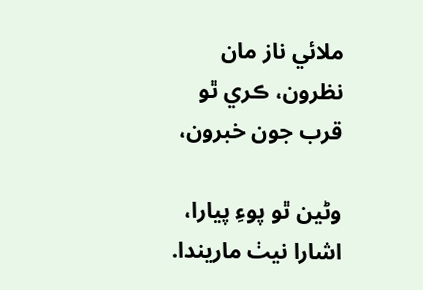ملائي ناز مان نظرون، ڪري ٿو قرب جون خبرون،

وڻين ٿو پوءِ پيارا، اشارا نيٺ ماريندا.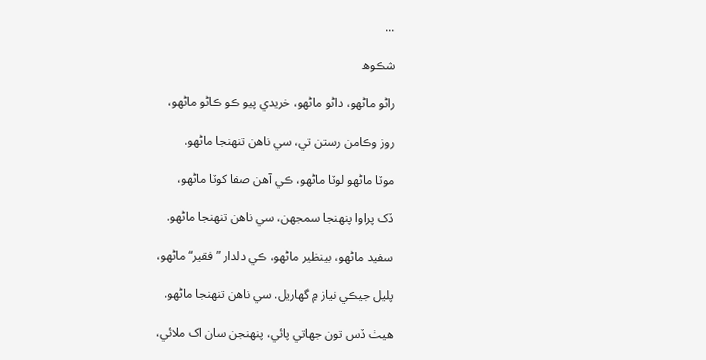...

شڪوھ

راڻو ماڻهو، داڻو ماڻهو، خريدي پيو ڪو ڪاڻو ماڻهو،

روز وڪامن رستن تي، سي ناهن تنهنجا ماڻهو.

موٽا ماڻهو لوٽا ماڻهو، ڪي آهن صفا کوٽا ماڻهو،

ڏک پراوا پنهنجا سمجهن، سي ناهن تنهنجا ماڻهو.

سفيد ماڻهو، بينظير ماڻهو، ڪي دلدار ”فقير“ ماڻهو،

پليل جيڪي نياز ۾ گهاريل. سي ناهن تنهنجا ماڻهو.

هيٺ ڏس تون جهاتي پائي، پنهنجن سان اک ملائي،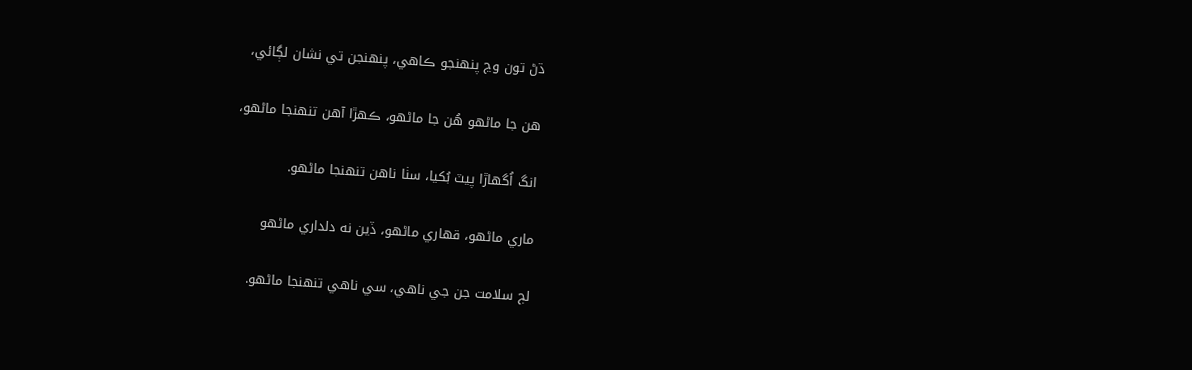ڌڻ تون وڃ پنهنجو ڪاهي، پنهنجن تي نشان لڳائي،

هن جا ماڻهو هُن جا ماڻهو، ڪهڙا آهن تنهنجا ماڻهو،

انگ اُگهاڙا پيٽ بُکيا، سٺا ناهن تنهنجا ماڻهو.

ماري ماڻهو، قهاري ماڻهو، ڏين نه دلداري ماڻهو

لڄ سلامت جن جي ناهي، سي ناهي تنهنجا ماڻهو.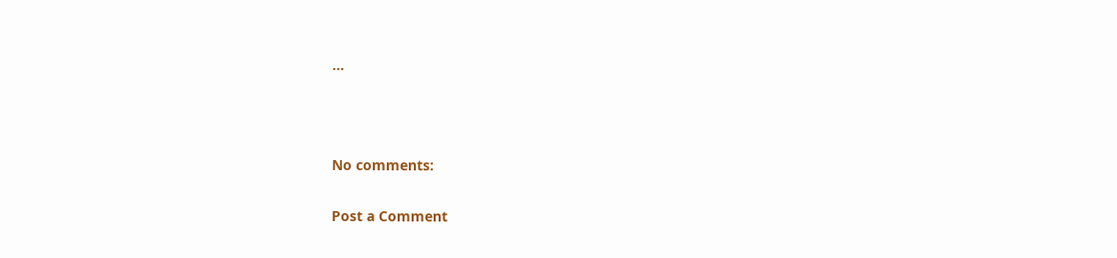...



No comments:

Post a Comment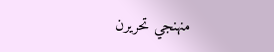منهنجي تحريرن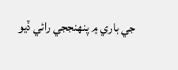جي باري ۾ پنهنججي رائي ڏيو